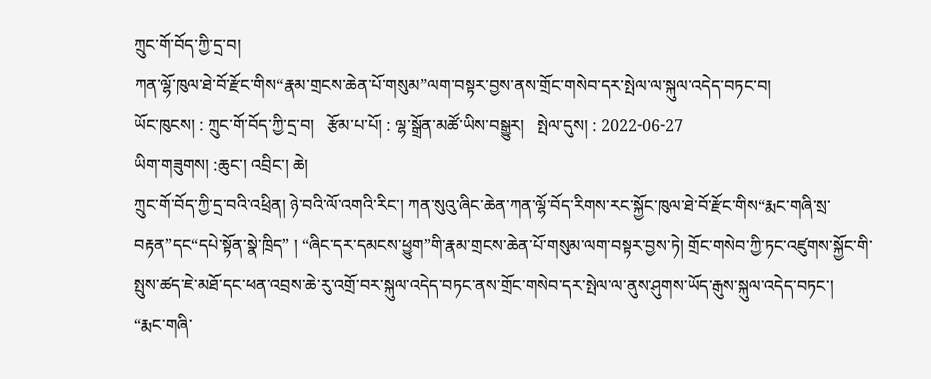ཀྲུང་གོ་བོད་ཀྱི་དྲ་བ།
ཀན་ལྷོ་ཁུལ་ཐེ་བོ་རྫོང་གིས“རྣམ་གྲངས་ཆེན་པོ་གསུམ”ལག་བསྟར་བྱས་ནས་གྲོང་གསེབ་དར་སྤེལ་ལ་སྐུལ་འདེད་བཏང་བ།
ཡོང་ཁུངས། : ཀྲུང་གོ་བོད་ཀྱི་དྲ་བ།   རྩོམ་པ་པོ། : ལྷ་སྒྲོན་མཚོ་ཡིས་བསྒྱུར།   སྤེལ་དུས། : 2022-06-27
ཡིག་གཟུགས། :ཆུང་། འབྲིང་། ཆེ།
ཀྲུང་གོ་བོད་ཀྱི་དྲ་བའི་འཕྲིན། ཉེ་བའི་ལོ་འགའི་རིང་། ཀན་སུའུ་ཞིང་ཆེན་ཀན་ལྷོ་བོད་རིགས་རང་སྐྱོང་ཁུལ་ཐེ་བོ་རྫོང་གིས“རྨང་གཞི་སྲ་བརྟན”དང“དཔེ་སྟོན་སྣེ་ཁྲིད” ། “ཞིང་དར་དམངས་ཕྱུག”གི་རྣམ་གྲངས་ཆེན་པོ་གསུམ་ལག་བསྟར་བྱས་ཏེ། གྲོང་གསེབ་ཀྱི་ཏང་འཛུགས་སྐྱོང་གི་སྤུས་ཚད་ཇེ་མཐོ་དང་ཕན་འབྲས་ཆེ་རུ་འགྲོ་བར་སྐུལ་འདེད་བཏང་ནས་གྲོང་གསེབ་དར་སྤེལ་ལ་ནུས་ཤུགས་ཡོད་རྒུས་སྐུལ་འདེད་བཏང་།
“རྨང་གཞི་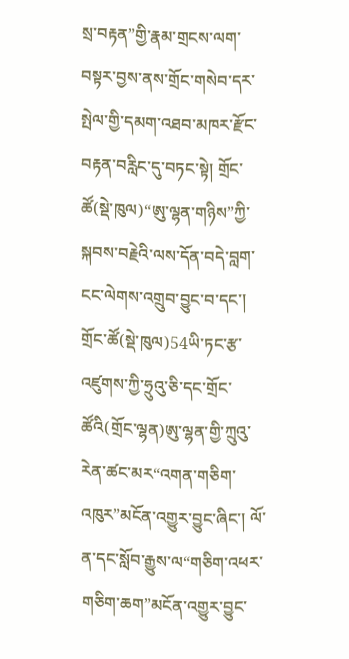སྲ་བརྟན”གྱི་རྣམ་གྲངས་ལག་བསྟར་བྱས་ནས་གྲོང་གསེབ་དར་སྤེལ་གྱི་དམག་འཐབ་མཁར་རྫོང་བརྟན་བརླིང་དུ་བཏང་སྟེ། གྲོང་ཚོ(སྡེ་ཁུལ)“ཨུ་ལྷན་གཉིས”ཀྱི་སྐབས་བརྗེའི་ལས་དོན་བདེ་བླག་ངང་ལེགས་འགྲུབ་བྱུང་བ་དང་། གྲོང་ཚོ(སྡེ་ཁུལ)54ཡི་ཏང་རྩ་འཛུགས་ཀྱི་ཧྲུའུ་ཅི་དང་གྲོང་ཚོའི(གྲོང་ལྷན)ཨུ་ལྷན་གྱི་ཀྲུའུ་རེན་ཚང་མར“འགན་གཅིག་འཁུར”མངོན་འགྱུར་བྱུང་ཞིང་། ལོ་ན་དང་སློབ་རྒྱུས་ལ“གཅིག་འཕར་གཅིག་ཆག”མངོན་འགྱུར་བྱུང་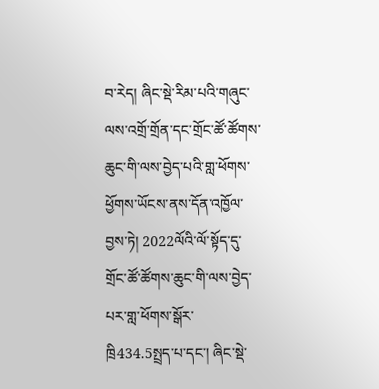བ་རེད། ཞིང་སྡེ་རིམ་པའི་གཞུང་ལས་འགྲོ་གྲོན་དང་གྲོང་ཚོ་ཚོགས་ཆུང་གི་ལས་བྱེད་པའི་གླ་ཕོགས་ཕྱོགས་ཡོངས་ནས་དོན་འཁྱོལ་བྱས་ཏེ། 2022ལོའི་ལོ་སྟོད་དུ་གྲོང་ཚོ་ཚོགས་ཆུང་གི་ལས་བྱེད་པར་གླ་ཕོགས་སྒོར་ཁྲི434.5སྤྲད་པ་དང་། ཞིང་སྡེ་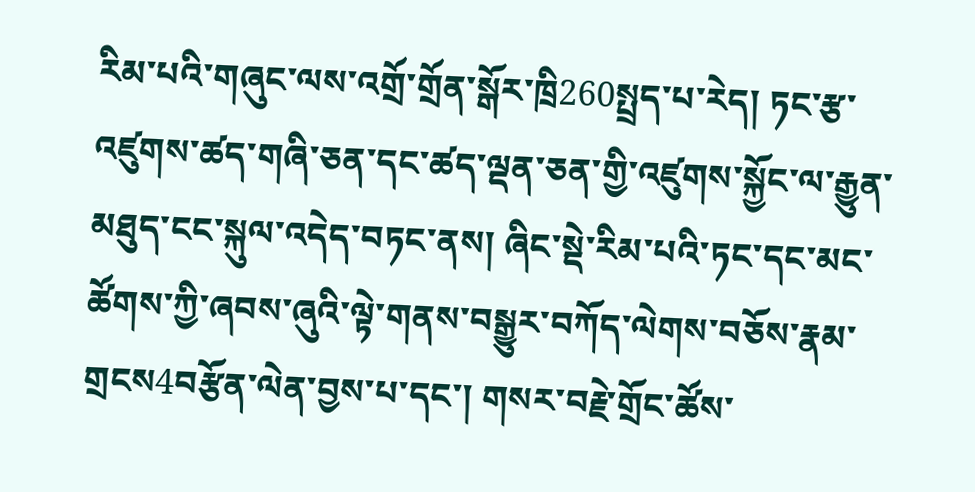རིམ་པའི་གཞུང་ལས་འགྲོ་གྲོན་སྒོར་ཁྲི260སྤྲད་པ་རེད། ཏང་རྩ་འཛུགས་ཚད་གཞི་ཅན་དང་ཚད་ལྡན་ཅན་གྱི་འཛུགས་སྐྱོང་ལ་རྒྱུན་མཐུད་ངང་སྐུལ་འདེད་བཏང་ནས། ཞིང་སྡེ་རིམ་པའི་ཏང་དང་མང་ཚོགས་ཀྱི་ཞབས་ཞུའི་ལྟེ་གནས་བསྒྱུར་བཀོད་ལེགས་བཅོས་རྣམ་གྲངས4བརྩོན་ལེན་བྱས་པ་དང་། གསར་བརྗེ་གྲོང་ཚོས་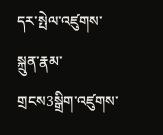དར་སྤེལ་འཛུགས་སྐྲུན་རྣམ་གྲངས3སྒྲིག་འཛུགས་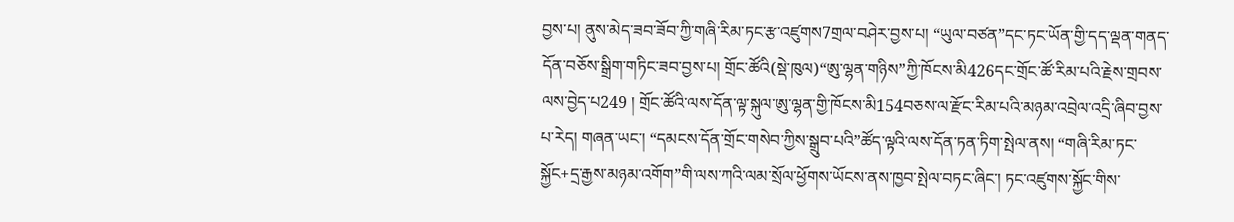བྱས་པ། ནུས་མེད་ཟབ་ཟོབ་ཀྱི་གཞི་རིམ་ཏང་རྩ་འཛུགས7གྲལ་བཤེར་བྱས་པ། “ཡུལ་བཙན”དང་ཏང་ཡོན་གྱི་དད་ལྡན་གནད་དོན་བཅོས་སྒྲིག་གཏིང་ཟབ་བྱས་པ། གྲོང་ཚོའི(སྡེ་ཁུལ)“ཨུ་ལྷན་གཉིས”ཀྱི་ཁོངས་མི426དང་གྲོང་ཚོ་རིམ་པའི་རྗེས་གྲབས་ལས་བྱེད་པ249 ། གྲོང་ཚོའི་ལས་དོན་ལྟ་སྐུལ་ཨུ་ལྷན་གྱི་ཁོངས་མི154བཅས་ལ་རྫོང་རིམ་པའི་མཉམ་འབྲེལ་འདྲི་ཞིབ་བྱས་པ་རེད། གཞན་ཡང་། “དམངས་དོན་གྲོང་གསེབ་ཀྱིས་སྒྲུབ་པའི”ཚོད་ལྟའི་ལས་དོན་ཏན་ཏིག་སྤེལ་ནས། “གཞི་རིམ་ཏང་སྐྱོང+དྲ་རྒྱས་མཉམ་འགོག”གི་ལས་ཀའི་ལམ་སྲོལ་ཕྱོགས་ཡོངས་ནས་ཁྱབ་སྤེལ་བཏང་ཞིང་། ཏང་འཛུགས་སྐྱོང་གིས་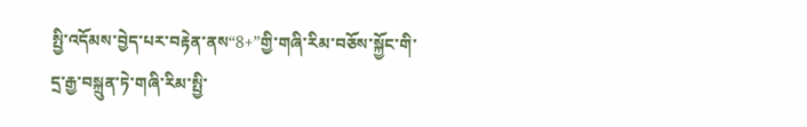སྤྱི་འདོམས་བྱེད་པར་བརྟེན་ནས“8+”གྱི་གཞི་རིམ་བཅོས་སྐྱོང་གི་དྲ་རྒྱ་བསྐྲུན་ཏེ་གཞི་རིམ་སྤྱི་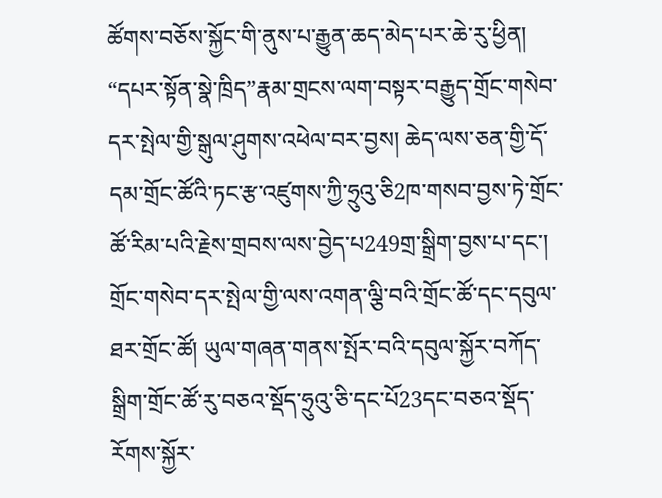ཚོགས་བཅོས་སྐྱོང་གི་ནུས་པ་རྒྱུན་ཆད་མེད་པར་ཆེ་རུ་ཕྱིན།
“དཔར་སྟོན་སྣེ་ཁྲིད”རྣམ་གྲངས་ལག་བསྟར་བརྒྱུད་གྲོང་གསེབ་དར་སྤེལ་གྱི་སྒུལ་ཤུགས་འཕེལ་བར་བྱས། ཆེད་ལས་ཅན་གྱི་དོ་དམ་གྲོང་ཚོའི་ཏང་རྩ་འཛུགས་ཀྱི་ཧྲུའུ་ཅི2ཁ་གསབ་བྱས་ཏེ་གྲོང་ཚོ་རིམ་པའི་རྗེས་གྲབས་ལས་བྱེད་པ249གྲ་སྒྲིག་བྱས་པ་དང་། གྲོང་གསེབ་དར་སྤེལ་གྱི་ལས་འགན་ལྕི་བའི་གྲོང་ཚོ་དང་དབུལ་ཐར་གྲོང་ཚོ། ཡུལ་གཞན་གནས་སྤོར་བའི་དབུལ་སྐྱོར་བཀོད་སྒྲིག་གྲོང་ཚོ་རུ་བཅའ་སྡོད་ཧྲུའུ་ཅི་དང་པོ23དང་བཅའ་སྡོད་རོགས་སྐྱོར་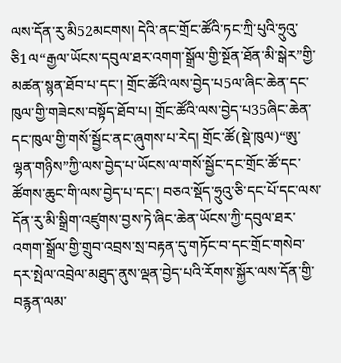ལས་དོན་རུ་མི52མངགས། དེའི་ནང་གྲོང་ཚོའི་ཏང་ཀྲི་པུའི་ཧྲུའུ་ཅི1ལ“རྒྱལ་ཡོངས་དབུལ་ཐར་འགག་སྒྲོལ་གྱི་སྔོན་ཐོན་མི་སྒེར”གྱི་མཚན་སྙན་ཐོབ་པ་དང་། གྲོང་ཚོའི་ལས་བྱེད་པ5ལ་ཞིང་ཆེན་དང་ཁུལ་གྱི་གཟེངས་བསྟོད་ཐོབ་པ། གྲོང་ཚོའི་ལས་བྱེད་པ35ཞིང་ཆེན་དང་ཁུལ་གྱི་གསོ་སྦྱོང་ནང་ཞུགས་པ་རེད། གྲོང་ཚོ(སྡེ་ཁུལ)“ཨུ་ལྷན་གཉིས”ཀྱི་ལས་བྱེད་པ་ཡོངས་ལ་གསོ་སྦྱོང་དང་གྲོང་ཚོ་དང་ཚོགས་ཆུང་གི་ལས་བྱེད་པ་དང་། བཅའ་སྡོད་ཧྲུའུ་ཅི་དང་པོ་དང་ལས་དོན་རུ་མི་སྒྲིག་འཛུགས་བྱས་ཏེ་ཞིང་ཆེན་ཡོངས་ཀྱི་དབུལ་ཐར་འགག་སྒྲོལ་གྱི་གྲུབ་འབྲས་སྲ་བརྟན་དུ་གཏོང་བ་དང་གྲོང་གསེབ་དར་སྤེལ་འབྲེལ་མཐུད་ནུས་ལྡན་བྱེད་པའི་རོགས་སྐྱོར་ལས་དོན་གྱི་བརྙན་ལམ་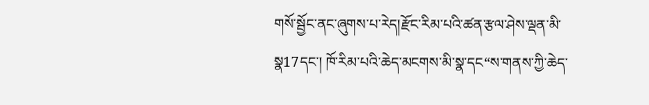གསོ་སྦྱོང་ནང་ཞུགས་པ་རེད།རྫོང་རིམ་པའི་ཚན་རྩལ་ཤེས་ལྡན་མི་སྣ17དང་། ཁོ་རིམ་པའི་ཆེད་མངགས་མི་སྣ་དང“ས་གནས་ཀྱི་ཆེད་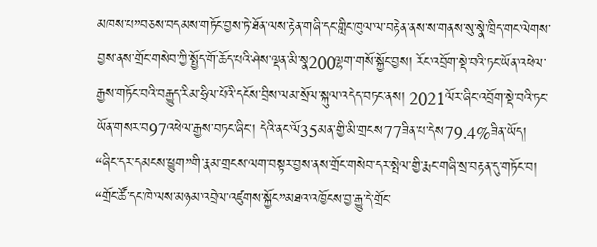མཁས་པ”བཅས་བདམས་གཏོང་བྱས་ཏེ་ཐོན་ལས་རྟེན་གཞི་དང་གླིང་ཁུལ་ལ་བརྟེན་ནས་ས་གནས་སུ་སྣེ་ཁྲིད་གང་ལེགས་བྱས་ནས་གྲོང་གསེབ་ཀྱི་སྤྱོད་གོ་ཆོད་པའི་ཤེས་ལྡན་མི་སྣ200ལྷག་གསོ་སྐྱོང་བྱས། རོང་འབྲོག་སྡེ་བའི་ཏང་ཡོན་འཕེལ་རྒྱས་གཏོང་བའི་བརྒྱུད་རིམ་ཧྲིལ་པོའི་དངོས་བྲིས་ལམ་སྲོལ་སྐུལ་འདེད་བཏང་ནས། 2021ལོར་ཞིང་འབྲོག་སྡེ་བའི་ཏང་ཡོན་གསར་བ97འཕེལ་རྒྱས་བཏང་ཞིང་། དེའི་ནང་ལོ35མན་གྱི་མི་གྲངས77ཟིན་པ་དེས79.4%ཟིན་ཡོད།
“ཞིང་དར་དམངས་ཕྱུག”གི་རྣམ་གྲངས་ལག་བསྟར་བྱས་ནས་གྲོང་གསེབ་དར་སྤེལ་གྱི་རྨང་གཞི་སྲ་བརྟན་དུ་གཏོང་བ། “གྲོང་ཚོ་དང་ཁེ་ལས་མཉམ་འབྲེལ་འཛུགས་སྐྱོང”མཐའ་འཁྱོངས་བྱ་རྒྱུ་དེ་གྲོང་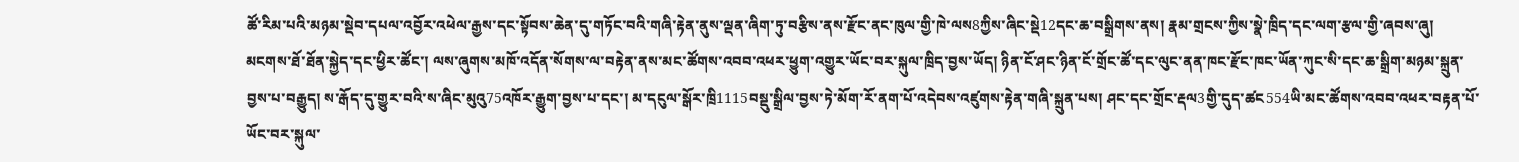ཚོ་རིམ་པའི་མཉམ་སྡེབ་དཔལ་འབྱོར་འཕེལ་རྒྱས་དང་སྟོབས་ཆེན་དུ་གཏོང་བའི་གཞི་རྟེན་ནུས་ལྡན་ཞིག་ཏུ་བརྩིས་ནས་རྫོང་ནང་ཁུལ་གྱི་ཁེ་ལས8ཀྱིས་ཞིང་སྡེ12དང་ཆ་བསྒྲིགས་ནས། རྣམ་གྲངས་ཀྱིས་སྣེ་ཁྲིད་དང་ལག་རྩལ་གྱི་ཞབས་ཞུ། མངགས་ཐོ་ཐོན་སྐྱེད་དང་ཕྱིར་ཚོང་། ལས་ཞུགས་མཁོ་འདོན་སོགས་ལ་བརྟེན་ནས་མང་ཚོགས་འབབ་འཕར་ཕྱུག་འགྱུར་ཡོང་བར་སྐུལ་ཁྲིད་བྱས་ཡོད། ཉིན་ངོ་ཤང་ཉིན་ངོ་གྲོང་ཚོ་དང་ལུང་ནན་ཁང་རྫོང་ཁང་ཡོན་ཀུང་སི་དང་ཆ་སྒྲིག་མཉམ་སྐྲུན་བྱས་པ་བརྒྱུད། ས་རྒོད་དུ་གྱུར་བའི་ས་ཞིང་མུའུ75འཁོར་རྒྱུག་བྱས་པ་དང་། མ་དངུལ་སྒོར་ཁྲི1115བསྡུ་སྒྲིལ་བྱས་ཏེ་མོག་རོ་ནག་པོ་འདེབས་འཛུགས་རྟེན་གཞི་སྐྲུན་པས། ཤང་དང་གྲོང་རྡལ3གྱི་དུད་ཚང554ཡི་མང་ཚོགས་འབབ་འཕར་བརྟན་པོ་ཡོང་བར་སྐུལ་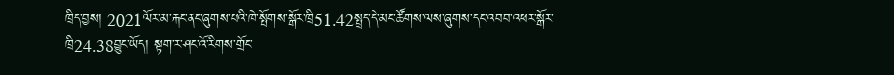ཁྲིད་བྱས། 2021ལོར་མ་རྐང་ནང་ཞུགས་པའི་ཁེ་སྤོགས་སྒོར་ཁྲི51.42སྤྲད་དེ་མང་ཚོགས་ལས་ཞུགས་དང་འབབ་འཕར་སྒོར་ཁྲི24.38བྱུང་ཡོད། སྟག་ར་ཤང་འོ་རིགས་གྲོང་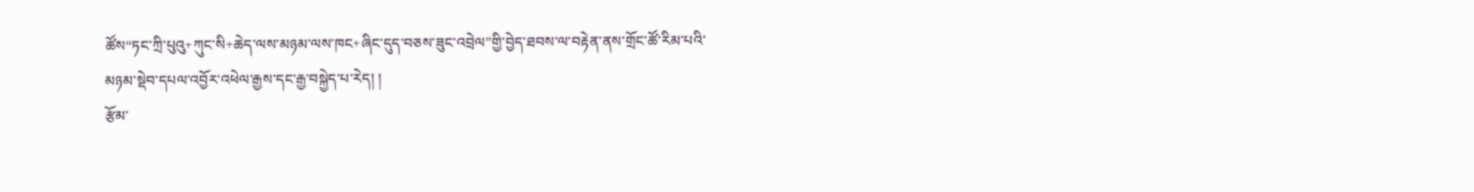ཚོས“ཏང་ཀྲི་པུའུ+ཀུང་སི+ཆེད་ལས་མཉམ་ལས་ཁང+ཞིང་དུད་བཅས་ཟུང་འབྲེལ”གྱི་བྱེད་ཐབས་ལ་བརྟེན་ནས་གྲོང་ཚོ་རིམ་པའི་མཉམ་སྡེབ་དཔལ་འབྱོར་འཕེལ་རྒྱས་དང་རྒྱ་བསྐྱེད་པ་རེད། །
རྩོམ་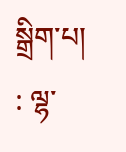སྒྲིག་པ། : ལྷ་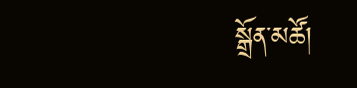སྒྲོན་མཚོ།